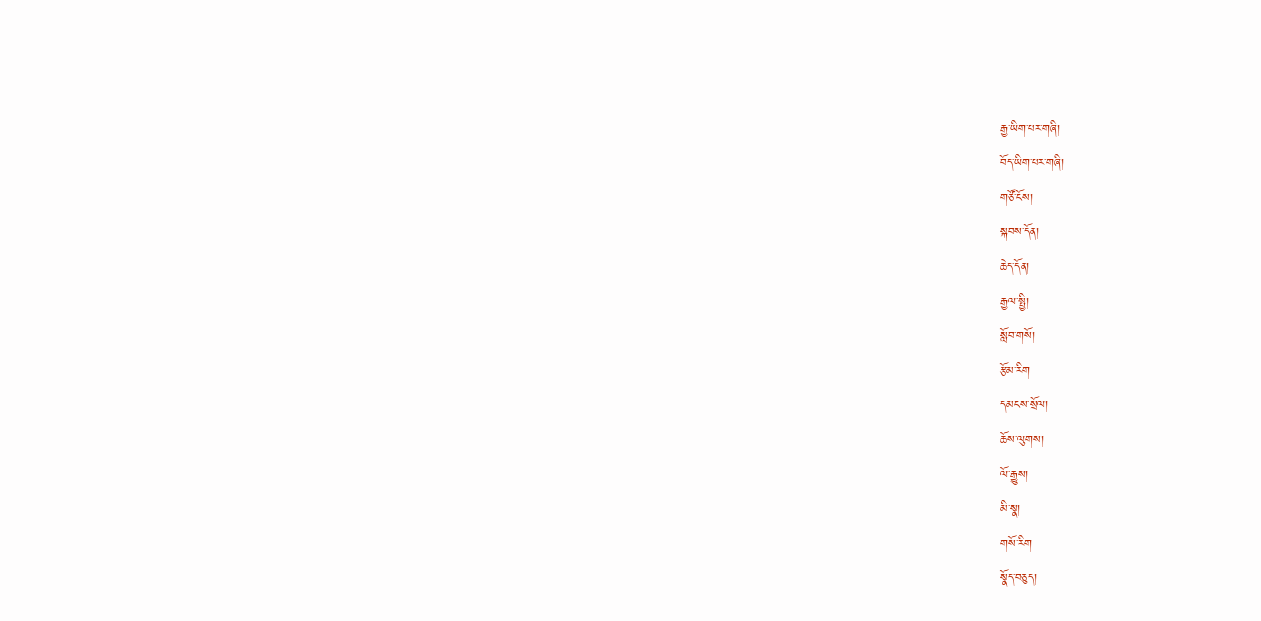རྒྱ་ཡིག་པར་གཞི།
བོད་ཡིག་པར་གཞི།
གཙོ་ངོས།
སྐབས་དོན།
ཆེད་དོན།
རྒྱལ་སྤྱི།
སློབ་གསོ།
རྩོམ་རིག
དམངས་སྲོལ།
ཆོས་ལུགས།
ལོ་རྒྱུས།
མི་སྣ།
གསོ་རིག
སྣོད་བཅུད།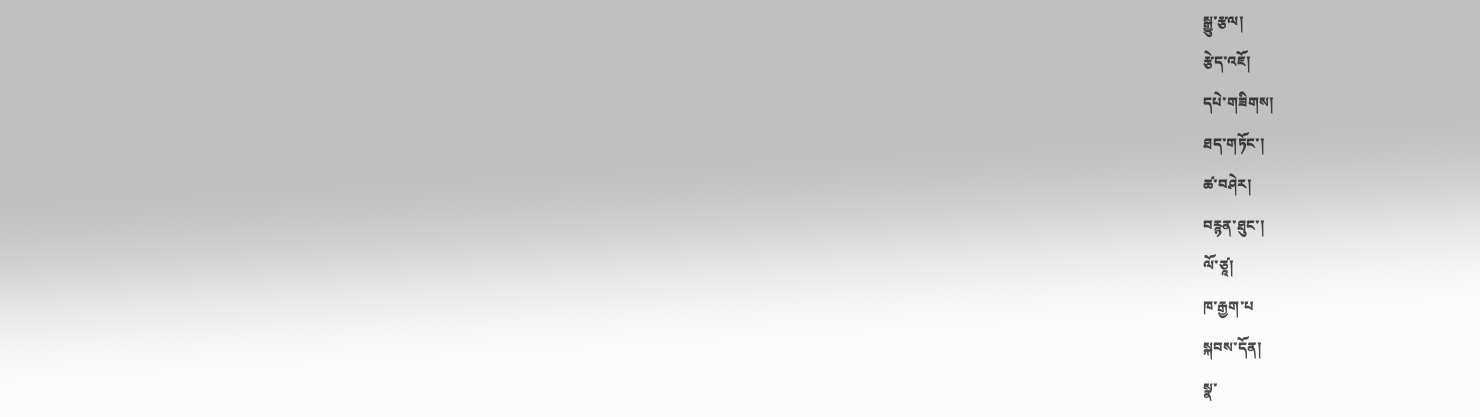སྒྱུ་རྩལ།
རྩེད་འཇོ།
དཔེ་གཟིགས།
ཐད་གཏོང་།
ཚ་བཤེར།
བརྙན་ཐུང་།
ལོ་ཙཱ།
ཁ་རྒྱག་པ
སྐབས་དོན།
སྣ་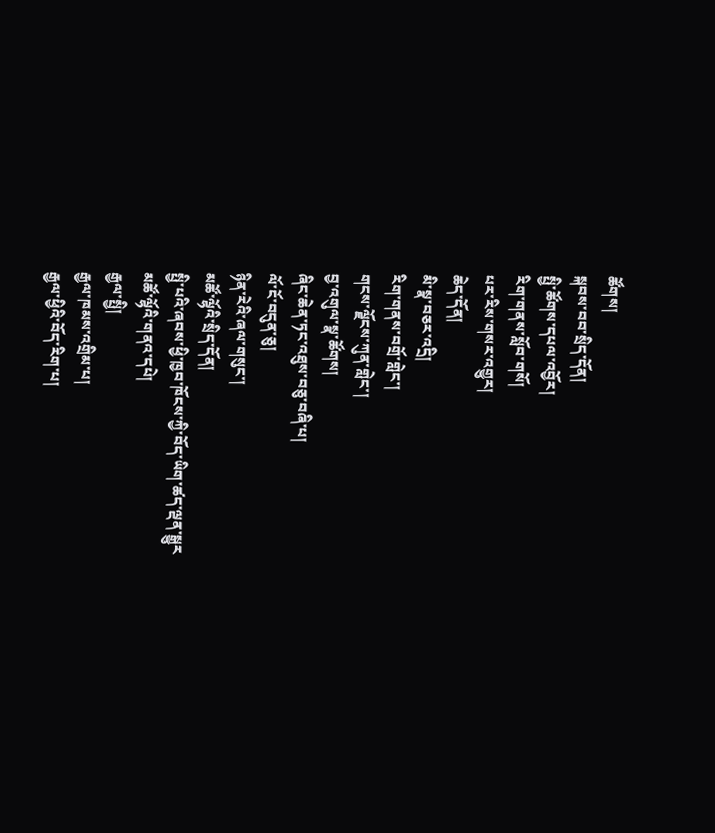ཚོགས།
སྐབས་བབ་སྲིད་དོན།
སྤྱི་ཚོགས་དཔལ་འབྱོར།
རིག་གནས་སློབ་གསོ།
པར་རིས་གསར་འགྱུར།
ཆེད་དོན།
མི་སྣ་བཅར་འདྲི།
རིག་གནས་བགྲོ་གླེང་།
གངས་ལྗོངས་ཀུན་གླེང་།
བྱ་འགུལ་སྣ་ཚོགས།
ཞིང་ཆེན་ཏང་འཐུས་བཅུ་བཞི་པ།
ལོ་ངོ་བདུན་ཅུ།
ཉིན་རེའི་ཞལ་གསུང་།
མཚོ་ལྷོའི་སྲིད་དོན།
སྤྱི་པའི་ཞབས་ཕྱི་ཁྱབ་ཁོངས་ཀྱི་བོད་ཡིག་ཚད་ལྡན་སྒྱུར
མཚོ་ལྷོའི་གནའ་དཔེ།
རྒྱལ་སྤྱི།
རྒྱལ་ཁམས་འགྲིམ་པ།
རྒྱལ་ཕྱིའི་བོད་རིག་པ།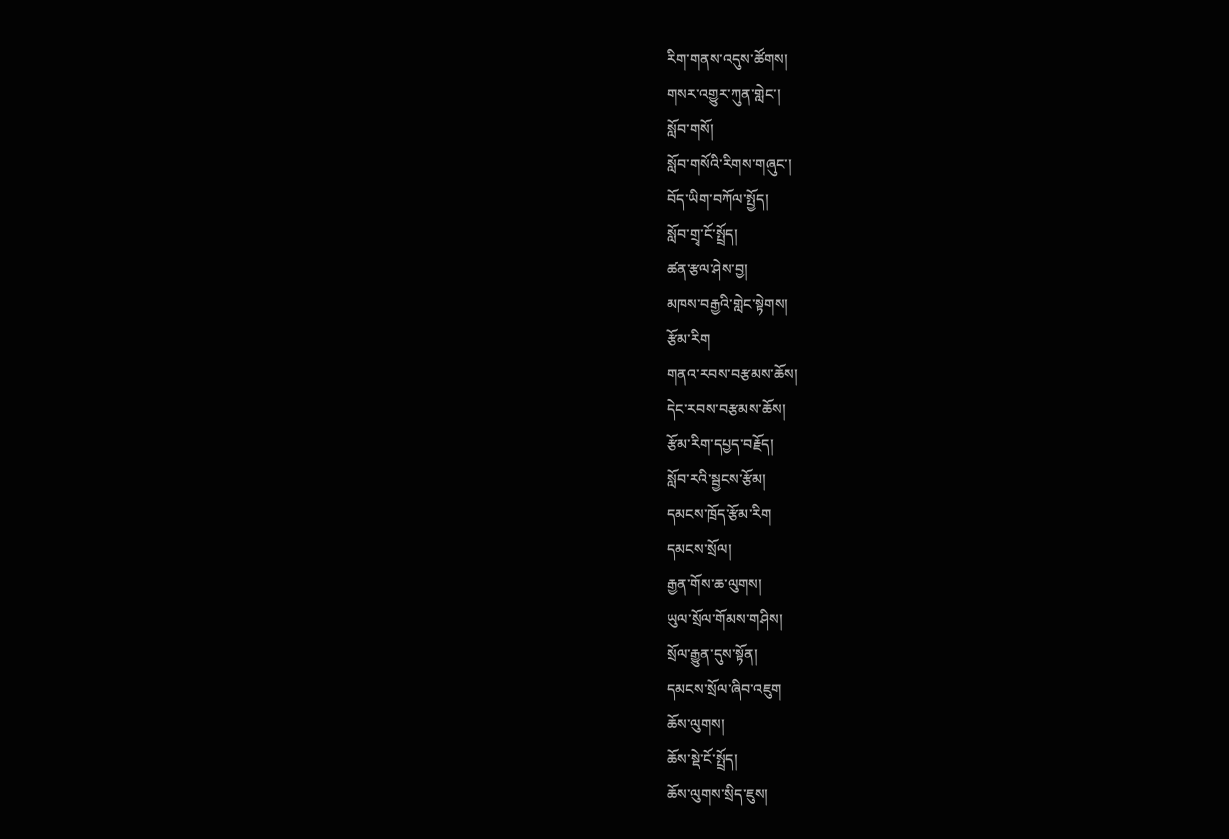རིག་གནས་འདུས་ཚོགས།
གསར་འགྱུར་ཀུན་གླེང་།
སློབ་གསོ།
སློབ་གསོའི་རིགས་གཞུང་།
བོད་ཡིག་བཀོལ་སྤྱོད།
སློབ་གྲྭ་ངོ་སྤྲོད།
ཚན་རྩལ་ཤེས་བྱ།
མཁས་བརྒྱའི་གླེང་སྟེགས།
རྩོམ་རིག
གནའ་རབས་བརྩམས་ཆོས།
དེང་རབས་བརྩམས་ཆོས།
རྩོམ་རིག་དཔྱད་བརྗོད།
སློབ་རའི་སྦྱངས་རྩོམ།
དམངས་ཁྲོད་རྩོམ་རིག
དམངས་སྲོལ།
རྒྱན་གོས་ཆ་ལུགས།
ཡུལ་སྲོལ་གོམས་གཤིས།
སྲོལ་རྒྱུན་དུས་སྟོན།
དམངས་སྲོལ་ཞིབ་འཇུག
ཆོས་ལུགས།
ཆོས་སྡེ་ངོ་སྤྲོད།
ཆོས་ལུགས་སྲིད་ཇུས།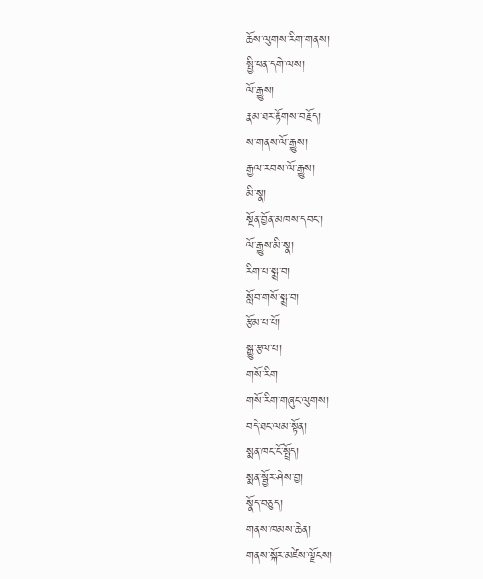ཆོས་ལུགས་རིག་གནས།
སྤྱི་ཕན་དགེ་ལས།
ལོ་རྒྱུས།
རྣམ་ཐར་རྟོགས་བརྗོད།
ས་གནས་ལོ་རྒྱུས།
རྒྱལ་རབས་ལོ་རྒྱུས།
མི་སྣ།
སྔོན་བྱོན་མཁས་དབང་།
ལོ་རྒྱུས་མི་སྣ།
རིག་པ་སྨྲ་བ།
སློབ་གསོ་སྨྲ་བ།
རྩོམ་པ་པོ།
སྒྱུ་རྩལ་པ།
གསོ་རིག
གསོ་རིག་གཞུང་ལུགས།
བདེ་ཐང་ལམ་སྟོན།
སྨན་ཁང་ངོ་སྤྲོད།
སྨན་སྦྱོར་ཤེས་བྱ།
སྣོད་བཅུད།
གནས་ཁམས་ཆེན།
གནས་སྐོར་མཛེས་ལྗོངས།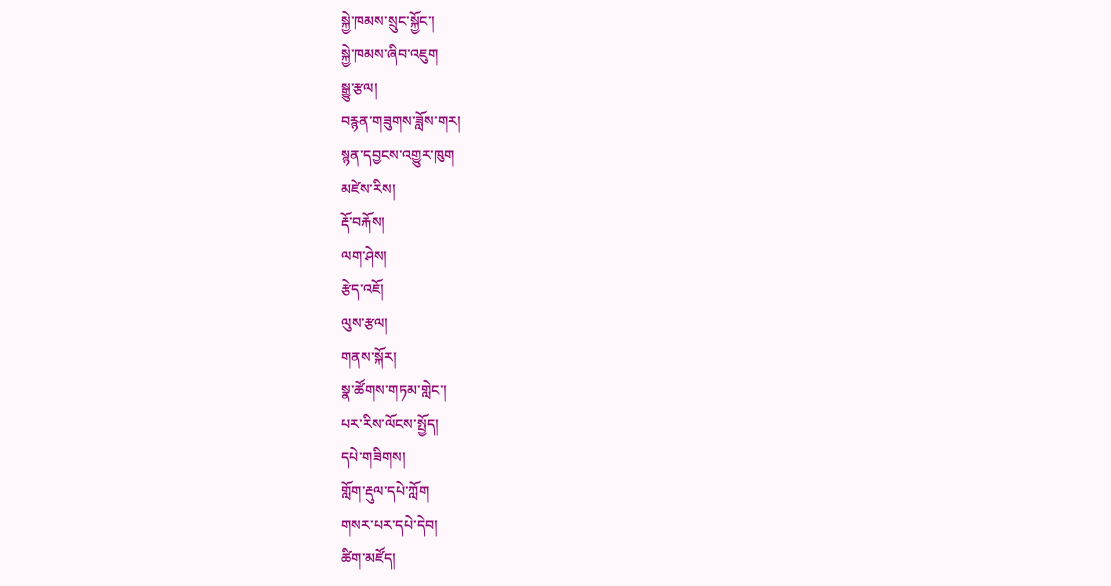སྐྱེ་ཁམས་སྲུང་སྐྱོང་།
སྐྱེ་ཁམས་ཞིབ་འཇུག
སྒྱུ་རྩལ།
བརྙན་གཟུགས་ཟློས་གར།
སྙན་དབྱངས་འགྱུར་ཁུག
མཛེས་རིས།
རྡོ་བརྐོས།
ལག་ཤེས།
རྩེད་འཇོ།
ལུས་རྩལ།
གནས་སྐོར།
སྣ་ཚོགས་གཏམ་གླེང་།
པར་རིས་ལོངས་སྤྱོད།
དཔེ་གཟིགས།
གློག་རྡུལ་དཔེ་ཀློག
གསར་པར་དཔེ་དེབ།
ཚིག་མཛོད།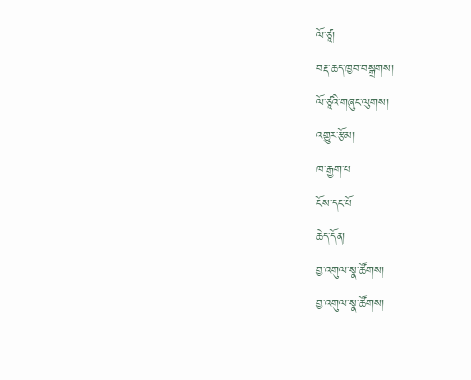ལོ་ཙཱ།
བརྡ་ཆད་ཁྱབ་བསྒྲགས།
ལོ་ཙཱའི་གཞུང་ལུགས།
འགྱུར་རྩོམ།
ཁ་རྒྱག་པ
ངོས་དང་པོ
ཆེད་དོན།
བྱ་འགུལ་སྣ་ཚོགས།
བྱ་འགུལ་སྣ་ཚོགས།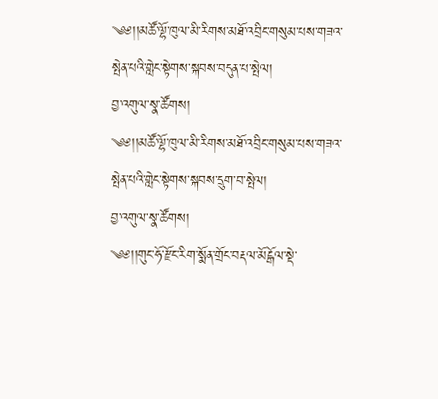༄༅།།མཚོ་ལྷོ་ཁུལ་མི་རིགས་མཐོ་འབྲིང་གསུམ་པས་གཟའ་སྤེན་པའི་གླེང་སྟེགས་སྐབས་བདུན་པ་སྤེལ།
བྱ་འགུལ་སྣ་ཚོགས།
༄༅།།མཚོ་ལྷོ་ཁུལ་མི་རིགས་མཐོ་འབྲིང་གསུམ་པས་གཟའ་སྤེན་པའི་གླེང་སྟེགས་སྐབས་དྲུག་བ་སྤེལ།
བྱ་འགུལ་སྣ་ཚོགས།
༄༅།།གུང་ཧོ་རྫོང་རིག་སྨོན་གྲོང་བརྡལ་མོངྒོལ་སྡེ་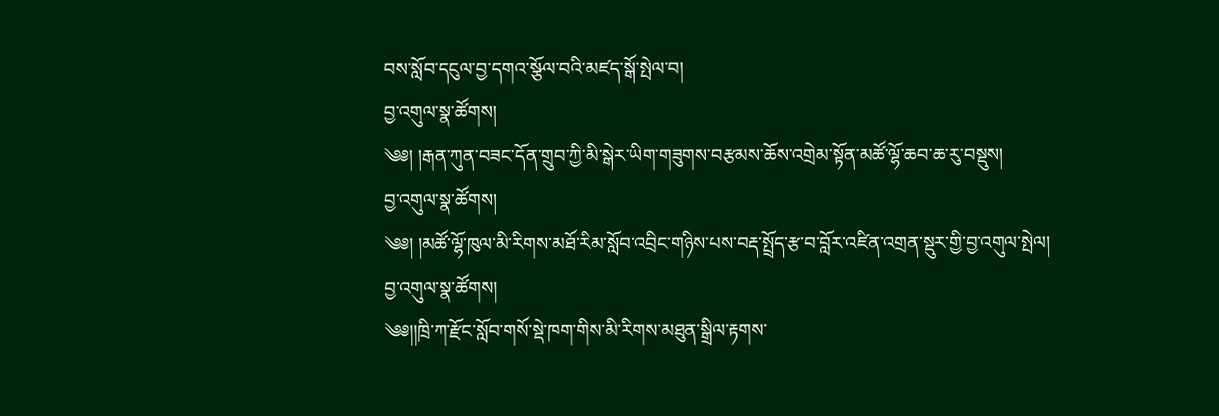བས་སློབ་དངུལ་བྱ་དགའ་སྩོལ་བའི་མཛད་སྒོ་སྤེལ་བ།
བྱ་འགུལ་སྣ་ཚོགས།
༄༅། །རྒན་ཀུན་བཟང་དོན་གྲུབ་ཀྱི་མི་སྒེར་ཡིག་གཟུགས་བརྩམས་ཆོས་འགྲེམ་སྟོན་མཚོ་ལྷོ་ཆབ་ཆ་རུ་བསྡུས།
བྱ་འགུལ་སྣ་ཚོགས།
༄༅། །མཚོ་ལྷོ་ཁུལ་མི་རིགས་མཐོ་རིམ་སློབ་འབྲིང་གཉིས་པས་བརྡ་སྤྲོད་རྩ་བ་བློར་འཛིན་འགྲན་སྡུར་གྱི་བྱ་འགུལ་སྤེལ།
བྱ་འགུལ་སྣ་ཚོགས།
༄༅།།ཁྲི་ཀ་རྫོང་སློབ་གསོ་སྡེ་ཁག་གིས་མི་རིགས་མཐུན་སྒྲིལ་རྟགས་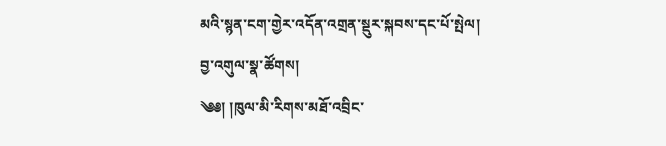མའི་སྙན་ངག་གྱེར་འདོན་འགྲན་སྡུར་སྐབས་དང་པོ་སྤེལ།
བྱ་འགུལ་སྣ་ཚོགས།
༄༅། །ཁུལ་མི་རིགས་མཐོ་འབྲིང་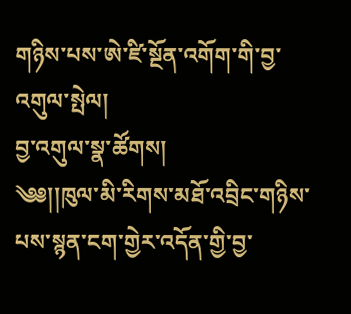གཉིས་པས་ཨེ་ཛི་སྔོན་འགོག་གི་བྱ་འགུལ་སྤེལ།
བྱ་འགུལ་སྣ་ཚོགས།
༄༅།།ཁུལ་མི་རིགས་མཐོ་འབྲིང་གཉིས་པས་སྙན་ངག་གྱེར་འདོན་གྱི་བྱ་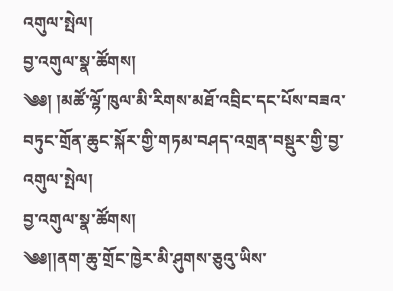འགུལ་སྤེལ།
བྱ་འགུལ་སྣ་ཚོགས།
༄༅། །མཚོ་ལྷོ་ཁུལ་མི་རིགས་མཐོ་འབྲིང་དང་པོས་བཟའ་བཏུང་གྲོན་ཆུང་སྐོར་གྱི་གཏམ་བཤད་འགྲན་བསྡུར་གྱི་བྱ་འགུལ་སྤེལ།
བྱ་འགུལ་སྣ་ཚོགས།
༄༅།།ནག་ཆུ་གྲོང་ཁྱེར་མི་ཤུགས་ཅུའུ་ཡིས་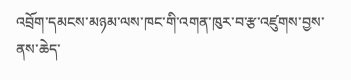འབྲོག་དམངས་མཉམ་ལས་ཁང་གི་འགན་ཁུར་བ་རྩ་འཛུགས་བྱས་ནས་ཆེད་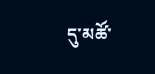དུ་མཚོ་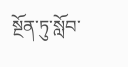སྔོན་ཏུ་སློབ་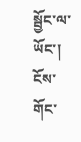སྦྱོང་ལ་ཡོང་།
ངོས་གོང་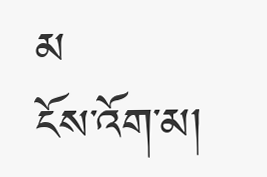མ
ངོས་འོག་མ།